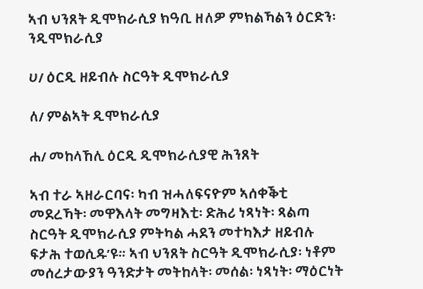ኣብ ህንጸት ዲሞክራሲያ ክዓቢ ዘለዎ ምክልኻልን ዕርድን፡ ንዲሞክራሲያ

ሀ/ ዕርዲ ዘይብሉ ስርዓት ዲሞክራሲያ

ለ/ ምልኣት ዲሞክራሲያ

ሐ/ መከላኸሊ ዕርዲ ዲሞክራሲያዊ ሕንጸት

ኣብ ተራ ኣዘራርባና፡ ካብ ዝሓለፍናዮም ኣሰቀቕቲ መደረኻት፡ መዋእላት መግዛእቲ፡ ድሕሪ ነጻነት፡ ጻልጣ ስርዓት ዲሞክራሲያ ምትካል ሓደን መተካእታ ዘይብሉ ፍታሕ ተወሲዱ’ዩ። ኣብ ህንጸት ስርዓት ዲሞክራሲያ፡ ነቶም መሰረታውያን ዓንድታት መትከላት፡ መሰል፡ ነጻነት፡ ማዕርነት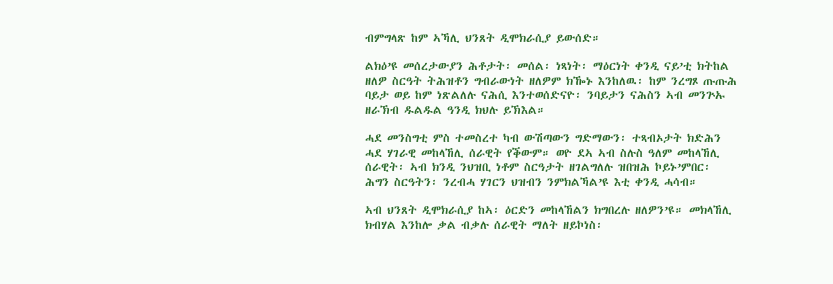ብምግላጽ ከም ኣኻሊ ህንጸት ዲሞክራሲያ ይውሰድ።

ልክዕ’ዩ መሰረታውያን ሕቶታት፡ መሰል፡ ነጻነት፡ ማዕርነት ቀንዲ ናይ’ቲ ክትከል ዘለዎ ስርዓት ትሕዝቶን ግብራውነት ዘለዎም ክዀኑ እንከለዉ፡ ከም ንረግጾ ጡጡሕ ባይታ ወይ ከም ነጽልለሉ ናሕሲ እንተወሰድናዮ፡ ንባይታን ናሕስን ኣብ መንጕኡ ዘራኽብ ዱልዱል ዓንዲ ክህሉ ይኽእል።

ሓደ መንስግቲ ምስ ተመስረተ ካብ ውሽጣውን ግድማውን፡ ተጻብኦታት ክድሕን ሓደ ሃገራዊ መከላኸሊ ሰራዊት የቕውም። ወዮ ደኣ ኣብ ስሉስ ዓለም መከላኸሊ ሰራዊት፡ ኣብ ክንዲ ንህዝቢ ነቶም ስርዓታት ዘገልግለሉ ዝበዝሕ ኮይኑ’ምበር፡ ሕግን ስርዓትን፡ ንረብሓ ሃገርን ህዝብን ንምክልኻል’ዩ እቲ ቀንዲ ሓሳብ።

ኣብ ህንጸት ዲሞክራሲያ ከኣ፡ ዕርድን መከላኸልን ክግበረሉ ዘለዎን’ዩ። መክላኸሊ ክብሃል እንከሎ ቃል ብቃሉ ሰራዊት ማለት ዘይኮነስ፡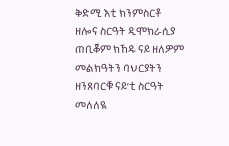ቅድሚ እቲ ክንምስርቶ ዘሎና ስርዓት ዲሞክራሲያ ጠቢቖም ክኸዱ ናይ ዘለዎም መልክዓትን ባህርያትን ዘንጸባርቑ ናይ’ቲ ስርዓት  መለለዪ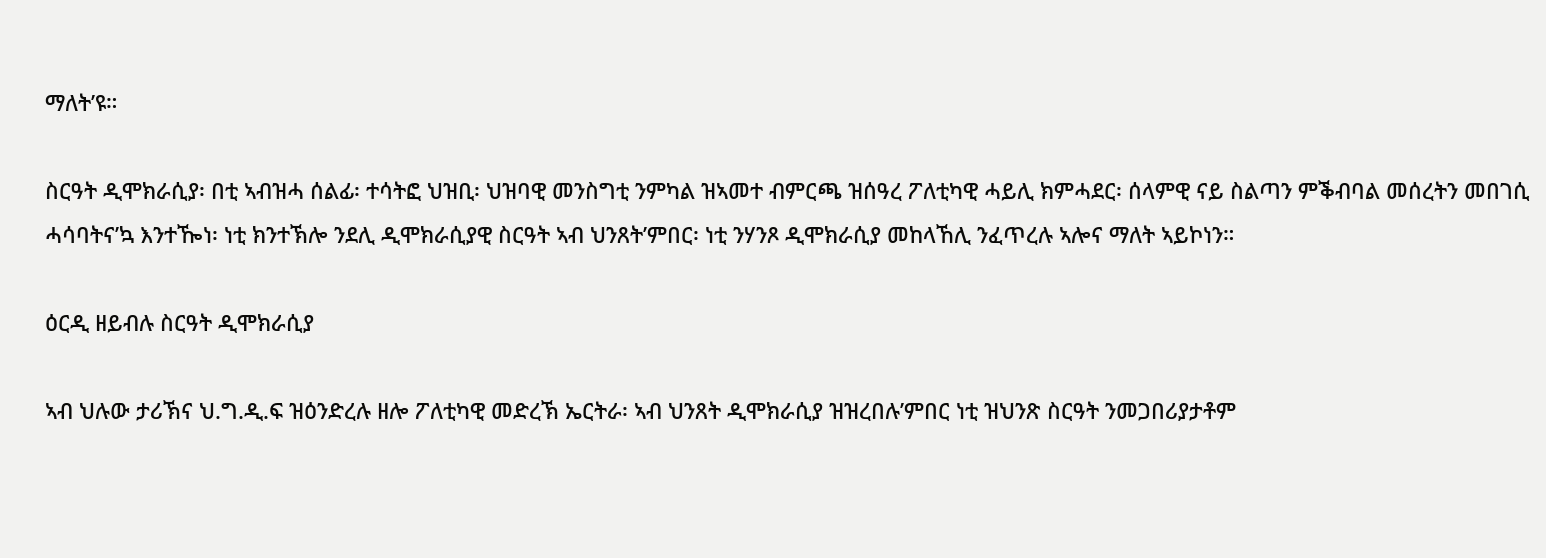ማለት’ዩ።

ስርዓት ዲሞክራሲያ፡ በቲ ኣብዝሓ ሰልፊ፡ ተሳትፎ ህዝቢ፡ ህዝባዊ መንስግቲ ንምካል ዝኣመተ ብምርጫ ዝሰዓረ ፖለቲካዊ ሓይሊ ክምሓደር፡ ሰላምዊ ናይ ስልጣን ምቕብባል መሰረትን መበገሲ ሓሳባትና’ኳ እንተዀነ፡ ነቲ ክንተኽሎ ንደሊ ዲሞክራሲያዊ ስርዓት ኣብ ህንጸት’ምበር፡ ነቲ ንሃንጾ ዲሞክራሲያ መከላኸሊ ንፈጥረሉ ኣሎና ማለት ኣይኮነን።

ዕርዲ ዘይብሉ ስርዓት ዲሞክራሲያ

ኣብ ህሉው ታሪኽና ህ.ግ.ዲ.ፍ ዝዕንድረሉ ዘሎ ፖለቲካዊ መድረኽ ኤርትራ፡ ኣብ ህንጸት ዲሞክራሲያ ዝዝረበሉ’ምበር ነቲ ዝህንጽ ስርዓት ንመጋበሪያታቶም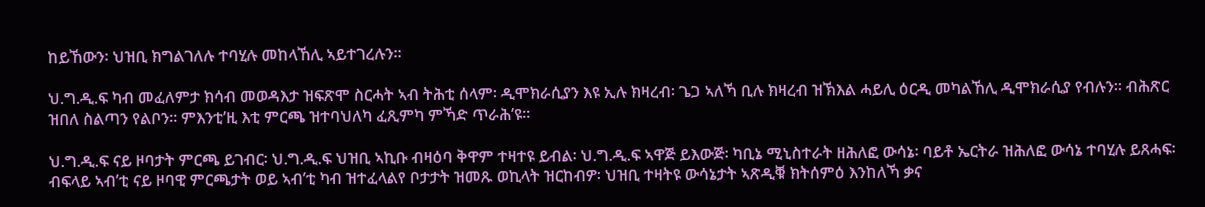ከይኸውን፡ ህዝቢ ክግልገለሉ ተባሂሉ መከላኸሊ ኣይተገረሉን።

ህ.ግ.ዲ.ፍ ካብ መፈለምታ ክሳብ መወዳእታ ዝፍጽሞ ስርሓት ኣብ ትሕቲ ሰላም፡ ዲሞክራሲያን እዩ ኢሉ ክዛረብ፡ ጌጋ ኣለኻ ቢሉ ክዛረብ ዝኽእል ሓይሊ ዕርዲ መካልኸሊ ዲሞክራሲያ የብሉን። ብሕጽር ዝበለ ስልጣን የልቦን። ምእንቲ’ዚ እቲ ምርጫ ዝተባህለካ ፈጺምካ ምኻድ ጥራሕ’ዩ።

ህ.ግ.ዲ.ፍ ናይ ዞባታት ምርጫ ይገብር፡ ህ.ግ.ዲ.ፍ ህዝቢ ኣኪቡ ብዛዕባ ቅዋም ተዛተዩ ይብል፡ ህ.ግ.ዲ.ፍ ኣዋጅ ይእውጅ፡ ካቢኔ ሚኒስተራት ዘሕለፎ ውሳኔ፡ ባይቶ ኤርትራ ዝሕለፎ ውሳኔ ተባሂሉ ይጸሓፍ፡ ብፍላይ ኣብ’ቲ ናይ ዞባዊ ምርጫታት ወይ ኣብ’ቲ ካብ ዝተፈላልየ ቦታታት ዝመጹ ወኪላት ዝርከብዎ፡ ህዝቢ ተዛትዩ ውሳኔታት ኣጽዲቑ ክትሰምዕ እንከለኻ ቃና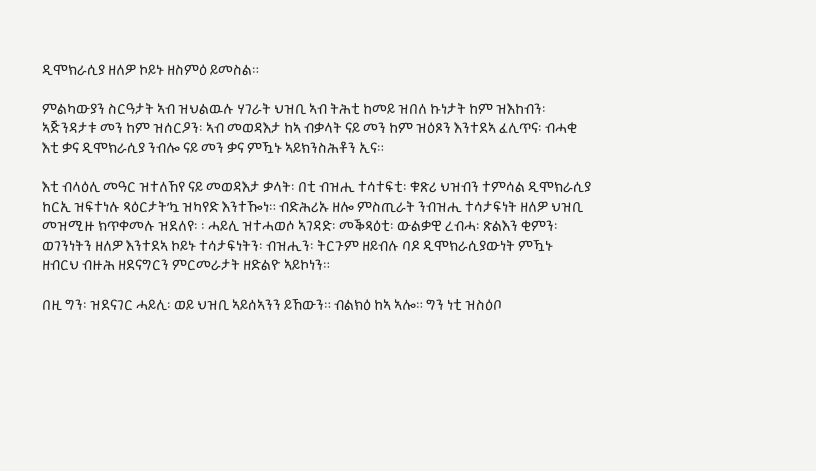ዲሞክራሲያ ዘለዎ ኮይኑ ዘስምዕ ይመስል።

ምልካውያን ስርዓታት ኣብ ዝህልዉሉ ሃገራት ህዝቢ ኣብ ትሕቲ ከመይ ዝበለ ኩነታት ከም ዝእከብን፡ ኣጅንዳታቱ መን ከም ዝሰርዖን፡ ኣብ መወዳእታ ከኣ ብቃላት ናይ መን ከም ዝዕጾን እንተደኣ ፈሊጥና፡ ብሓቂ እቲ ቃና ዲሞክራሲያ ንብሎ ናይ መን ቃና ምዃኑ ኣይክንስሕቶን ኢና።

እቲ ብላዕሊ መዓር ዝተለኸየ ናይ መወዳእታ ቃላት፡ በቲ ብዝሒ ተሳተፍቲ፡ ቁጽሪ ህዝብን ተምሳል ዲሞክራሲያ ከርኢ ዝፍተነሉ ጻዕርታት’ኳ ዝካየድ እንተዀነ። ብድሕሪኡ ዘሎ ምስጢራት ንብዝሒ ተሳታፍነት ዘለዎ ህዝቢ መዝሚዙ ክጥቀመሉ ዝደለየ፡ ፡ ሓይሊ ዝተሓወሶ ኣገዳድ፡ መቕጻዕቲ፡ ውልቃዊ ረብሓ፡ ጽልእን ቂምን፡ ወገንነትን ዘለዎ እንተደኣ ኮይኑ ተሳታፍነትን፡ ብዝሒን፡ ትርጉም ዘይብሉ ባዶ ዲሞክራሲያውነት ምዃኑ ዘብርህ ብዙሕ ዘደናግርን ምርመራታት ዘድልዮ ኣይኮነን።

በዚ ግን፡ ዝደናገር ሓይሊ፡ ወይ ህዝቢ ኣይሰኣንን ይኸውን። ብልክዕ ከኣ ኣሎ። ግን ነቲ ዝስዕቦ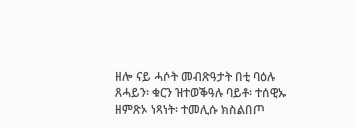ዘሎ ናይ ሓሶት መብጽዓታት በቲ ባዕሉ ጸሓይን፡ ቁርን ዝተወቕዓሉ ባይቶ፡ ተሰዊኡ ዘምጽኦ ነጻነት፡ ተመሊሱ ክስልበጦ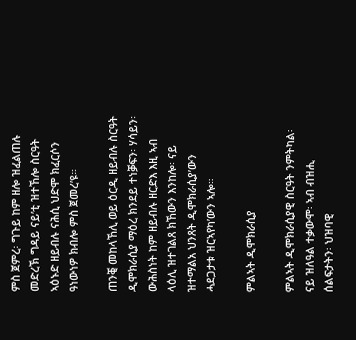ምስ ጀምረ፡ ግጉይ ከም ዘሎ ዝፈልጠሉ መድረኽ ግዳይ ናይ’ቲ ዝተኸሎ ስርዓት ኣዕኑድ ዘይብሉ ናሕሲ ህድሞ ክፈርሶን ዓነውነዎ ክብሎ ምስ ጀመረ’ዩ።

ጠንቒ መከላኸሊ ወይ ዕርዲ ዘይብሉ ስርዓት ዲሞክራሲያ ማዕረ ክንደይ ተነቓፍን፡ ሃሳይን፡ ውሕስነት ከም ዘይብሉ ዘርድእ እዚ ኣብ ላዕሊ ዝተገልጸ ክኸውን እንከሎ፡ ናይ ዝተማልአ ህንጸት ዲሞክራሲያ’ውን ሓደጋታቱ ዝርኣየካ’ውን ኣሎ።

ምልኣት ዲሞክራሲያ

ምልኣት ዲሞክራሲያዊ ስርዓት ንምትካል፡ ናይ ዝለዓል ተቃውሞ፡ ኣብ ብዝሒ ሰልፍታትን፡ ህዝባዊ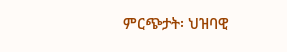ምርጭታት፡ ህዝባዊ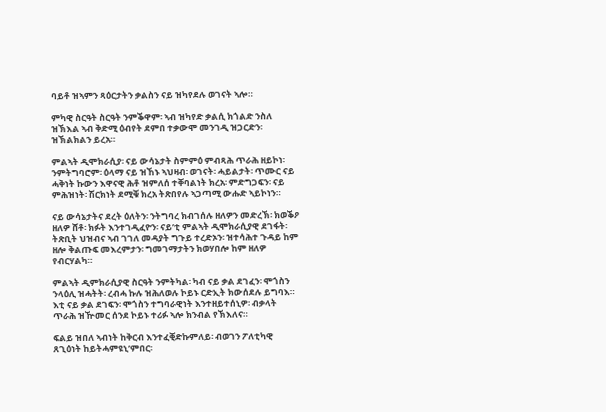ባይቶ ዝኣምን ጻዕርታትን ቃልስን ናይ ዝካየደሉ ወገናት ኣሎ።

ምካዊ ስርዓት ስርዓት ንምቕዋም፡ ኣብ ዝካየድ ቃልሲ ክጎልድ ንስለ ዝኽእል ኣብ ቅድሚ ዕብየት ደምበ ተቃውሞ መንገዲ ዝጋርድን፡ ዝኽልክልን ይረአ።

ምልኣት ዲሞክራሲያ፡ ናይ ውሳኔታት ስምምዕ ምብጻሕ ጥራሕ ዘይኮነ፡ ንምትግባሮም፡ ዕላማ ናይ ዝኸኑ ኣህዛብ፡ ወገናት፡ ሓይልታት፡ ጥሙር ናይ ሓቅነት ኩውን እዋናዊ ሕቶ ዝምለሰ ተቐባልነት ክረአ፡ ምድግጋፍን፡ ናይ ምሕዝነት፡ ሽርክነት ደሚቑ ክረአ ትጽበየሉ ኣጋጣሚ ውሑድ ኣይኮነን።

ናይ ውሳኔታትና ደረት ዕለትን፡ ንትግባረ ክብገሰሉ ዘለዎን መድረኽ፡ ክወቕዖ ዘለዎ ሸቶ፡ ክፉት እንተገዲፈዮን፡ ናይ’ቲ ምልኣት ዲሞክራሲያዊ ደገፋት፡ ትጽቢት ህዝብና ኣብ ገገለ መዳያት ግጉይ ተረድኦን፡ ዝተሳሕተ ጉዳይ ከም ዘሎ ቅልጡፍ መእረምታን፡ ግመገማታትን ክወሃበሎ ከም ዘለዎ የብርሃልካ።

ምልኣት ዲምክራሲያዊ ስርዓት ንምትካል፡ ካብ ናይ ቃል ደገፈን፡ ሞጎስን ንላዕሊ ዝሓትት፡ ረብሓ ኩሉ ዝሕለወሉ ኮይኑ ርድኢት ክውሰደሉ ይግባእ። እቲ ናይ ቃል ደገፍን፡ ሞጎስን ተግባራዊነት እንተዘይተሰኒዎ፡ ብቃላት ጥራሕ ዝዅመር ሰንደ ኮይኑ ተሪፉ ኣሎ ክንብል የኽእለና።

ፍልይ ዝበለ ኣብነት ከቅርብ እንተፈቒድኩምለይ፡ ብወገን ፖለቲካዊ ጸጊዕነት ከይትሓምዩኒ’ምበር፡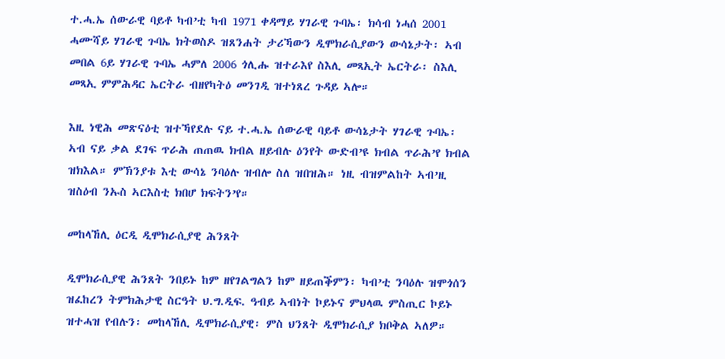ተ.ሓ.ኤ ሰውራዊ ባይቶ ካብ’ቲ ካብ 1971 ቀዳማይ ሃገራዊ ጉባኤ፡ ክሳብ ነሓሰ 2001 ሓሙሻይ ሃገራዊ ጉባኤ ክትወስዶ ዝጸንሐት ታሪኻውን ዲሞክራሲያውን ውሳኔታት፡ ኣብ መበል 6ይ ሃገራዊ ጉባኤ ሓምለ 2006 ጎሊሑ ዝተራእየ ስእሊ መጻኢት ኤርትራ፡ ስእሊ መጻኢ ምምሕዳር ኤርትራ ብዘየካትዕ መንገዲ ዝተነጸረ ጉዳይ ኣሎ።

እዚ ነዊሕ መጽናዕቲ ዝተኻየደሉ ናይ ተ.ሓ.ኤ ሰውራዊ ባይቶ ውሳኔታት ሃገራዊ ጉባኤ፡ ኣብ ናይ ቃል ደገፍ ጥራሕ ጠጠዉ ክብል ዘይብሉ ዕንየት ውድብ’ዩ ክብል ጥራሕ’የ ክብል ዝክእል። ምኽንያቱ እቲ ውሳኔ ንባዕሉ ዝብሎ ስለ ዝበዝሕ። ነዚ ብዝምልከት ኣብ’ዚ ዝስዕብ ንኡስ ኣርእስቲ ክበሆ ክፍትን’የ።

መከላኸሊ ዕርዲ ዲሞክራሲያዊ ሕንጸት

ዲሞክራሲያዊ ሕንጸት ንበይኑ ከም ዘየገልግልን ከም ዘይጠቕምን፡ ካብ’ቲ ንባዕሉ ዝሞጎሰን ዝፈከረን ትምክሕታዊ ስርዓት ህ.ግ.ዲፍ. ዓብይ ኣብነት ኮይኑና ምህላዉ ምስጢር ኮይኑ ዝተሓዝ የብሉን፡ መከላኸሊ ዲሞክራሲያዊ፡ ምስ ህንጸት ዲሞክራሲያ ክቦቅል ኣለዎ።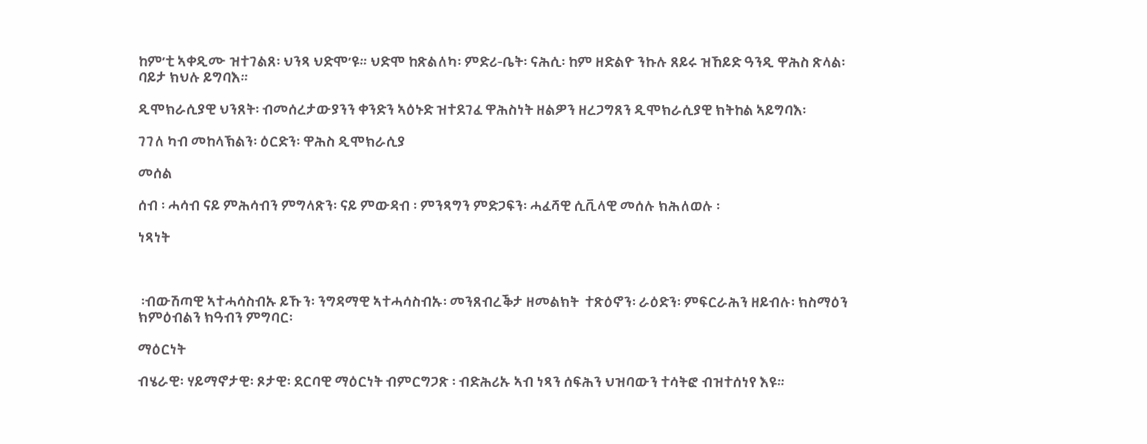ከም’ቲ ኣቀዲሙ ዝተገልጸ፡ ህንጻ ህድሞ’ዩ። ህድሞ ከጽልለካ፡ ምድሪ-ቤት፡ ናሕሲ፡ ከም ዘድልዮ ንኩሉ ጸይሩ ዝኸይድ ዓንዲ ዋሕስ ጽላል፡ ባይታ ክህሉ ይግባእ።

ዲሞክራሲያዊ ህንጸት፡ ብመሰረታውያንን ቀንድን ኣዕኑድ ዝተደገፈ ዋሕስነት ዘልዎን ዘረጋግጸን ዲሞክራሲያዊ ክትከል ኣይግባእ፡

ገገለ ካብ መከላኽልን፡ ዕርድን፡ ዋሕስ ዲሞክራሲያ

መሰል

ሰብ ፡ ሓሳብ ናይ ምሕሳብን ምግላጽን፡ ናይ ምውዳብ ፡ ምንጻግን ምድጋፍን፡ ሓፈሻዊ ሲቪላዊ መሰሉ ክሕለወሉ ፡

ነጻነት



 ፡ብውሽጣዊ ኣተሓሳስብኡ ይኹን፡ ንግዳማዊ ኣተሓሳስብኡ፡ መንጸብረቕታ ዘመልክት  ተጽዕኖን፡ ራዕድን፡ ምፍርራሕን ዘይብሉ፡ ክስማዕን ክምዕብልን ክዓብን ምግባር፡

ማዕርነት

ብሄራዊ፡ ሃይማኖታዊ፡ ጾታዊ፡ ደርባዊ ማዕርነት ብምርግጋጽ ፡ ብድሕሪኡ ኣብ ነጻን ሰፍሕን ህዝባውን ተሳትፎ ብዝተሰነየ እዩ።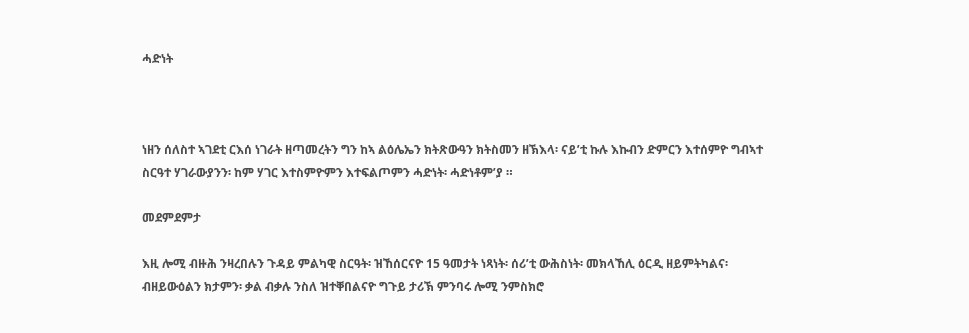ሓድነት



ነዘን ሰለስተ ኣገደቲ ርእሰ ነገራት ዘጣመረትን ግን ከኣ ልዕሌኤን ክትጽውዓን ክትስመን ዘኽእላ፡ ናይ’ቲ ኩሉ እኩብን ድምርን እተሰምዮ ግብኣተ ስርዓተ ሃገራውያንን፡ ከም ሃገር እተስምዮምን እተፍልጦምን ሓድነት፡ ሓድነቶም’ያ ።

መደምደምታ

እዚ ሎሚ ብዙሕ ንዛረበሉን ጉዳይ ምልካዊ ስርዓት፡ ዝኸሰርናዮ 15 ዓመታት ነጻነት፡ ሰሪ’ቲ ውሕስነት፡ መክላኸሊ ዕርዲ ዘይምትካልና፡ ብዘይውዕልን ክታምን፡ ቃል ብቃሉ ንስለ ዝተቐበልናዮ ግጉይ ታሪኽ ምንባሩ ሎሚ ንምስክሮ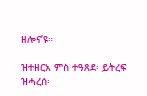ዘሎና’ዩ።

ዝተዘርአ ምስ ተዓጸደ፡ ይትረፍ ዝሓረሰ፡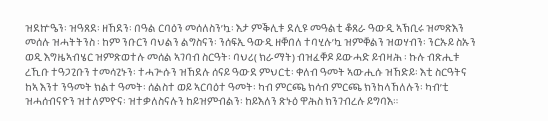ዝደኵዔን፡ ዝዓጸደ፡ ዘኸደን፡ በዓል ርባዕን መሰለስን’ኳ፡ እታ ምቕሊቱ ደሊዩ መዓልቲ ቆጸራ ዓውዲ ኣኽቢሩ ዝመጽእን መሰሉ ዝሓትትንስ ፡ ከም ንቡርን ባህልን ልግስናን፡ ንሰፍኢ ዓውዲ ዘቐበለ ተባሂሉ’ኳ ዝምቐልን ዝወሃብን፡ ንርኡይ ስኡን ወዲ እግዜኣብሄር ዝምጽወተሉ መሰል ኣገባብ ስርዓት፡ ባህሪ( ክራማት) ብዝፈቐዶ ይውሓድ ይብዛሕ ፡ ኩሉ ብጽሒቱ ረኺቡ ተዓጋጊቡን ተመሳጊኑን፡ ተሓጕሱን ዝኸደሉ ሰናይ ዓውደ ምህርቲ፡ ቀለብ ዓመት ኣውሒሱ ዝኸድይ፡ እቲ ስርዓትና ከኣ እንተ ንዓመት ክልተ ዓመት፡ ሰልስተ ወይ ኣርባዕተ ዓመት፡ ካብ ምርጫ ክሳብ ምርጫ ክንከላኸለሉን፡ ካብ’ቲ ዝሓሰብናዮን ዝተለምዮና፡ ዝተቃለስናሉን ከይዝምብልን፡ ከይእለን ጽኑዕ ዋሕስ ክንገብረሉ ይግባእ።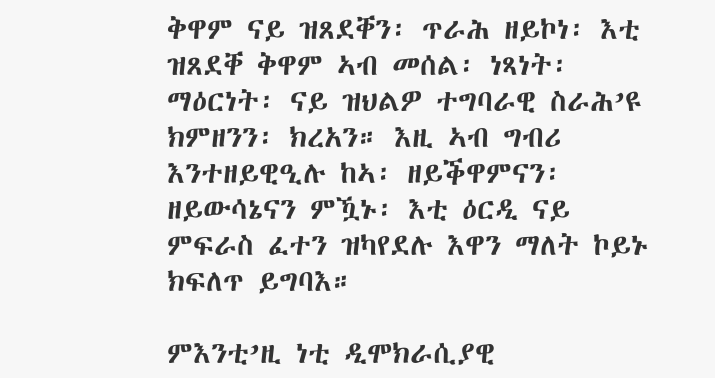ቅዋም ናይ ዝጸደቐን፡ ጥራሕ ዘይኮነ፡ እቲ ዝጸደቐ ቅዋም ኣብ መሰል፡ ነጻነት፡ ማዕርነት፡ ናይ ዝህልዎ ተግባራዊ ስራሕ’ዩ ክምዘንን፡ ክረአን። እዚ ኣብ ግብሪ እንተዘይዊዒሉ ከኣ፡ ዘይቕዋምናን፡ ዘይውሳኔናን ምዃኑ፡ እቲ ዕርዲ ናይ ምፍራስ ፈተን ዝካየደሉ እዋን ማለት ኮይኑ ክፍለጥ ይግባእ።

ምእንቲ’ዚ ነቲ ዲሞክራሲያዊ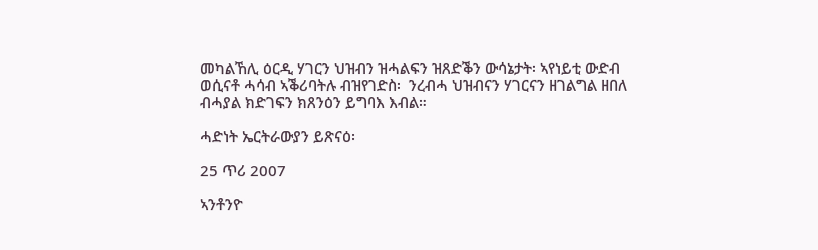መካልኸሊ ዕርዲ ሃገርን ህዝብን ዝሓልፍን ዝጸድቕን ውሳኔታት፡ ኣየነይቲ ውድብ ወሲናቶ ሓሳብ ኣቕሪባትሉ ብዝየገድስ፡  ንረብሓ ህዝብናን ሃገርናን ዘገልግል ዘበለ ብሓያል ክድገፍን ክጸንዕን ይግባእ እብል።

ሓድነት ኤርትራውያን ይጽናዕ፡

25 ጥሪ 2007

ኣንቶንዮ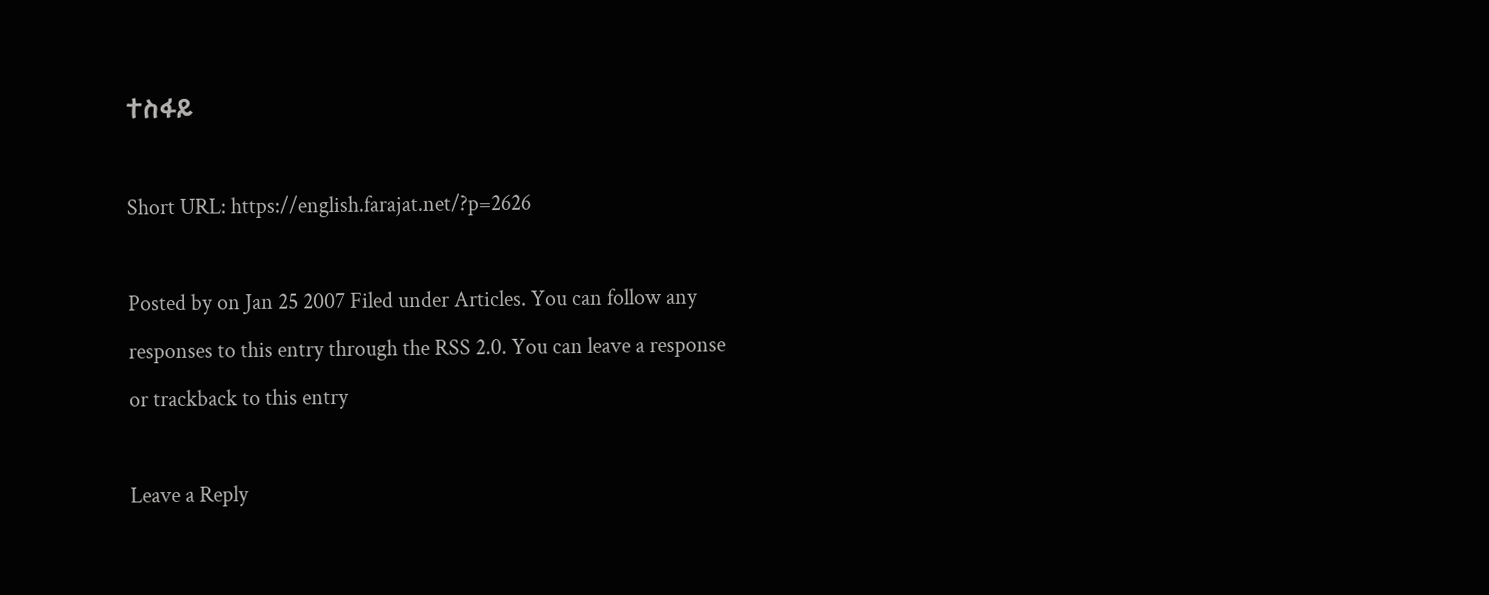ተስፋይ

Short URL: https://english.farajat.net/?p=2626

Posted by on Jan 25 2007 Filed under Articles. You can follow any responses to this entry through the RSS 2.0. You can leave a response or trackback to this entry

Leave a Reply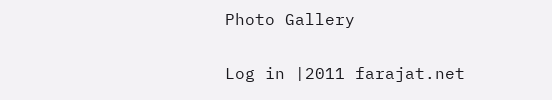Photo Gallery

Log in |2011 farajat.net